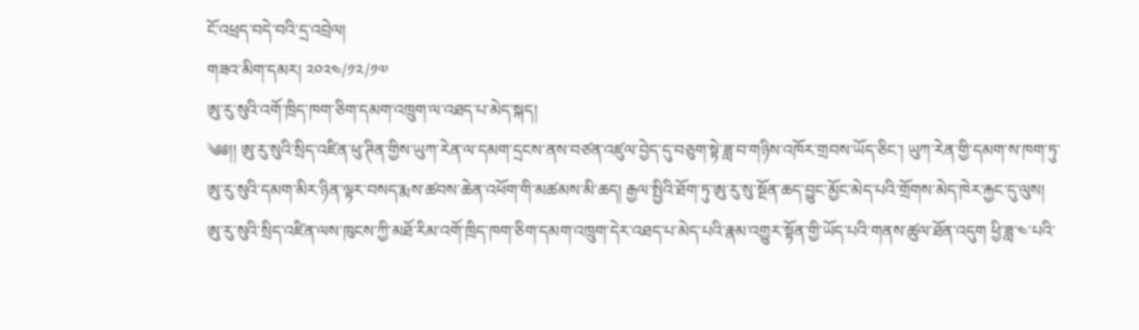ངོ་འཕྲད་བདེ་བའི་དྲ་འབྲེལ།
གཟའ་མིག་དམར། ༢༠༢༤/༡༢/༡༧
ཨུ་རུ་སུའི་འགོ་ཁྲིད་ཁག་ཅིག་དམག་འཁྲུག་ལ་འཐད་པ་མེད་སྐད།
༄༅།། ཨུ་རུ་སུའི་སྲིད་འཛིན་ཕུ་ཊིན་གྱིས་ཡུཀ་རེན་ལ་དམག་དྲངས་ནས་བཙན་འཛུལ་བྱེད་དུ་བཅུག་སྟེ་ཟླ་བ་གཉིས་འཁོར་གྲབས་ཡོད་ཅིང་། ཡུཀ་རེན་གྱི་དམག་ས་ཁག་ཏུ་ཨུ་རུ་སུའི་དམག་མིར་ཉིན་ལྟར་བསད་རྨས་ཚབས་ཆེན་འཕོག་གི་མཚམས་མི་ཆད། རྒྱལ་སྤྱིའི་ཐོག་ཏུ་ཨུ་རུ་སུ་སྔོན་ཆད་བྱུང་མྱོང་མེད་པའི་གྲོགས་མེད་ཁེར་རྐྱང་དུ་ལུས། ཨུ་རུ་སུའི་སྲིད་འཛིན་ལས་ཁུངས་ཀྱི་མཐོ་རིམ་འགོ་ཁྲིད་ཁག་ཅིག་དམག་འཁྲུག་དེར་འཐད་པ་མེད་པའི་རྣམ་འགྱུར་སྟོན་གྱི་ཡོད་པའི་གནས་ཚུལ་ཐོན་འདུག ཕྱི་ཟླ་༤་པའི་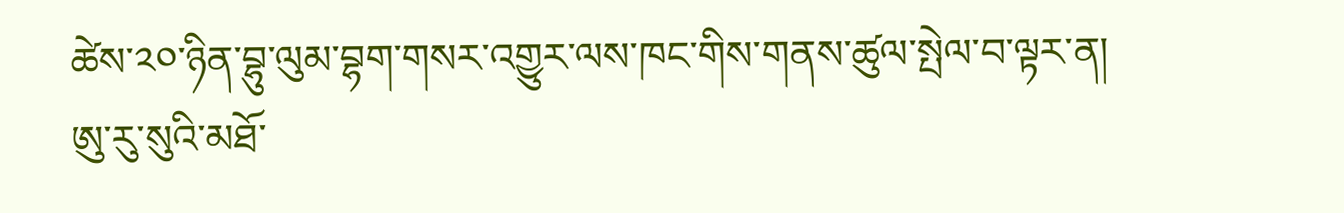ཚེས་༢༠་ཉིན་བྷུ་ལུམ་བྷག་གསར་འགྱུར་ལས་ཁང་གིས་གནས་ཚུལ་སྤེལ་བ་ལྟར་ན། ཨུ་རུ་སུའི་མཐོ་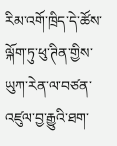རིམ་འགོ་ཁྲིད་དེ་ཚོས་ལྐོག་ཏུ་ཕུ་ཊིན་གྱིས་ཡུཀ་རེན་ལ་བཙན་འཛུལ་བྱ་རྒྱུའི་ཐག་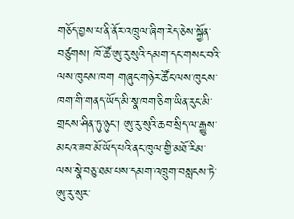གཅོད་བྱས་པ་ནི་ནོར་འཁྲུལ་ཞིག་རེད་ཅེས་སྐྱོན་བཙུགས། ཁོ་ཚོ་ཨུ་རུ་སུའི་དམག་དང་གསང་བའི་ལས་ཁུངས་ཁག གཞུང་གཉེར་ཚོང་ལས་ཁུངས་ཁག་གི་གནད་ཡོད་མི་སྣ་ཁག་ཅིག་ཡིན་རུང་མི་གྲངས་ཤིན་ཏུ་ཉུང་། ཨུ་རུ་སུའི་ཆབ་སྲིད་ལ་རྒྱུས་མངའ་ཟབ་མོ་ཡོད་པའི་ནང་ཁུལ་གྱི་མཐོ་རིམ་ལས་སྣེ་བཅུ་ཐམ་པས་དམག་འཁྲུག་བསླངས་ཏེ་ཨུ་རུ་སུར་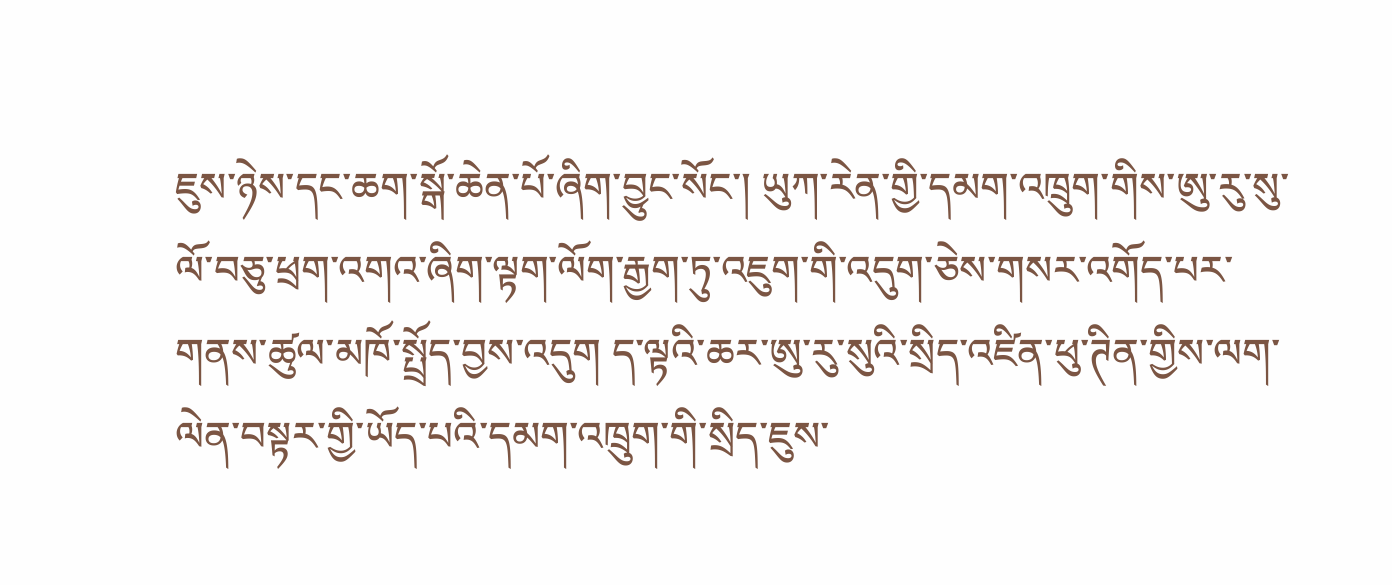ཇུས་ཉེས་དང་ཆག་སྒོ་ཆེན་པོ་ཞིག་བྱུང་སོང་། ཡུཀ་རེན་གྱི་དམག་འཁྲུག་གིས་ཨུ་རུ་སུ་ལོ་བཅུ་ཕྲག་འགའ་ཞིག་ལྟག་ལོག་རྒྱག་ཏུ་འཇུག་གི་འདུག་ཅེས་གསར་འགོད་པར་གནས་ཚུལ་མཁོ་སྤྲོད་བྱས་འདུག ད་ལྟའི་ཆར་ཨུ་རུ་སུའི་སྲིད་འཛིན་ཕུ་ཊིན་གྱིས་ལག་ལེན་བསྟར་གྱི་ཡོད་པའི་དམག་འཁྲུག་གི་སྲིད་ཇུས་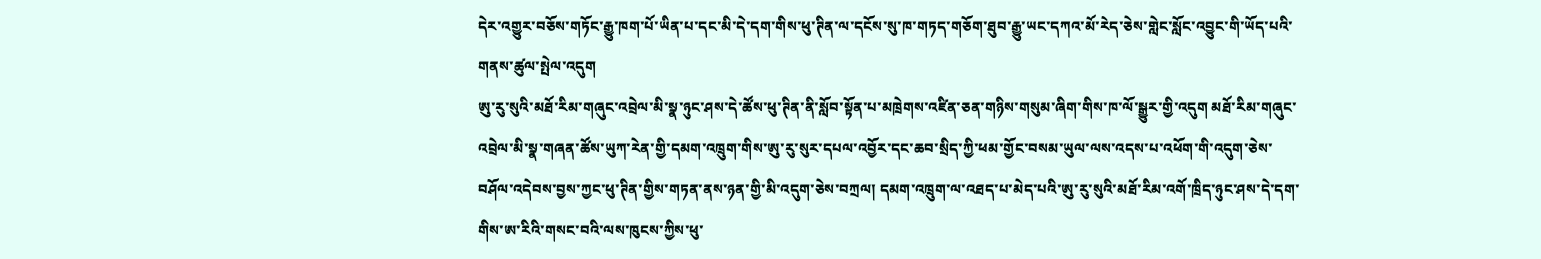དེར་འགྱུར་བཅོས་གཏོང་རྒྱུ་ཁག་པོ་ཡིན་པ་དང་མི་དེ་དག་གིས་ཕུ་ཊིན་ལ་དངོས་སུ་ཁ་གཏད་གཅོག་ཐུབ་རྒྱུ་ཡང་དཀའ་མོ་རེད་ཅེས་གླེང་སློང་འབྱུང་གི་ཡོད་པའི་གནས་ཚུལ་སྤེལ་འདུག
ཨུ་རུ་སུའི་མཐོ་རིམ་གཞུང་འབྲེལ་མི་སྣ་ཉུང་ཤས་དེ་ཚོས་ཕུ་ཊིན་ནི་སློབ་སྟོན་པ་མཁྲེགས་འཛིན་ཅན་གཉིས་གསུམ་ཞིག་གིས་ཁ་ལོ་སྒྱུར་གྱི་འདུག མཐོ་རིམ་གཞུང་འབྲེལ་མི་སྣ་གཞན་ཚོས་ཡུཀ་རེན་གྱི་དམག་འཁྲུག་གིས་ཨུ་རུ་སུར་དཔལ་འབྱོར་དང་ཆབ་སྲིད་ཀྱི་ཕམ་གྱོང་བསམ་ཡུལ་ལས་འདས་པ་འཕོག་གི་འདུག་ཅེས་བཤོལ་འདེབས་བྱས་ཀྱང་ཕུ་ཊིན་གྱིས་གཏན་ནས་ཉན་གྱི་མི་འདུག་ཅེས་བཀྲལ། དམག་འཁྲུག་ལ་འཐད་པ་མེད་པའི་ཨུ་རུ་སུའི་མཐོ་རིམ་འགོ་ཁྲིད་ཉུང་ཤས་དེ་དག་གིས་ཨ་རིའི་གསང་བའི་ལས་ཁུངས་ཀྱིས་ཕུ་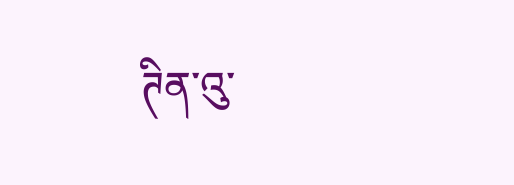ཊིན་འུ་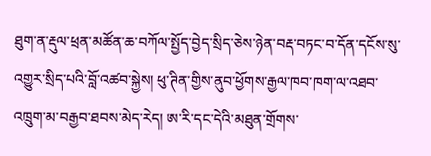ཐུག་ན་རྡུལ་ཕྲན་མཚོན་ཆ་བཀོལ་སྤྱོད་བྱེད་སྲིད་ཅེས་ཉེན་བརྡ་བཏང་བ་དོན་དངོས་སུ་འགྱུར་སྲིད་པའི་བློ་འཚབ་སྐྱེས། ཕུ་ཊིན་གྱིས་ནུབ་ཕྱོགས་རྒྱལ་ཁབ་ཁག་ལ་འཐབ་འཁྲུག་མ་བརྒྱབ་ཐབས་མེད་རེད། ཨ་རི་དང་དེའི་མཐུན་གྲོགས་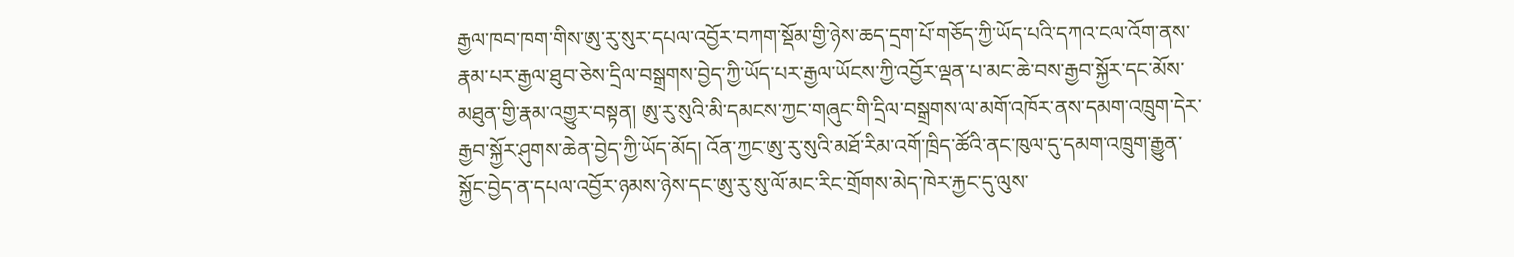རྒྱལ་ཁབ་ཁག་གིས་ཨུ་རུ་སུར་དཔལ་འབྱོར་བཀག་སྡོམ་གྱི་ཉེས་ཆད་དྲག་པོ་གཅོད་ཀྱི་ཡོད་པའི་དཀའ་ངལ་འོག་ནས་རྣམ་པར་རྒྱལ་ཐུབ་ཅེས་དྲིལ་བསྒྲགས་བྱེད་ཀྱི་ཡོད་པར་རྒྱལ་ཡོངས་ཀྱི་འབྱོར་ལྡན་པ་མང་ཆེ་བས་རྒྱབ་སྐྱོར་དང་མོས་མཐུན་གྱི་རྣམ་འགྱུར་བསྟན། ཨུ་རུ་སུའི་མི་དམངས་ཀྱང་གཞུང་གི་དྲིལ་བསྒྲགས་ལ་མགོ་འཁོར་ནས་དམག་འཁྲུག་དེར་རྒྱབ་སྐྱོར་ཤུགས་ཆེན་བྱེད་ཀྱི་ཡོད་མོད། འོན་ཀྱང་ཨུ་རུ་སུའི་མཐོ་རིམ་འགོ་ཁྲིད་ཚོའི་ནང་ཁུལ་དུ་དམག་འཁྲུག་རྒྱུན་སྐྱོང་བྱེད་ན་དཔལ་འབྱོར་ཉམས་ཉེས་དང་ཨུ་རུ་སུ་ལོ་མང་རིང་གྲོགས་མེད་ཁེར་རྐྱང་དུ་ལུས་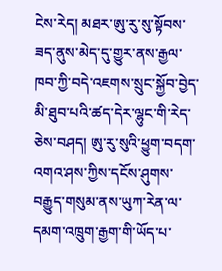ངེས་རེད། མཐར་ཨུ་རུ་སུ་སྟོབས་ཟད་ནུས་མེད་དུ་གྱུར་ནས་རྒྱལ་ཁབ་ཀྱི་བདེ་འཇགས་སྲུང་སྐྱོབ་བྱེད་མི་ཐུབ་པའི་ཚད་དེར་ལྷུང་གི་རེད་ཅེས་བཤད། ཨུ་རུ་སུའི་ཕྱུག་བདག་འགའ་ཤས་ཀྱིས་དངོས་ཤུགས་བརྒྱུད་གསུམ་ནས་ཡུཀ་རེན་ལ་དམག་འཁྲུག་རྒྱག་གི་ཡོད་པ་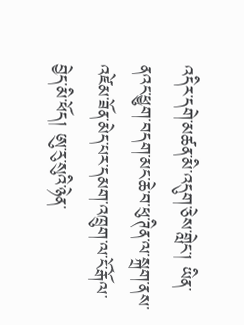འདིར་དགེ་མཚན་མི་འདུག་ཅེས་གླེང་། ཡིན་ནའང་ཕྱུག་བདག་མང་ཆེ་བ་ཕུ་ཊིན་ལ་སྐྲག་ནས་འཛེམ་ཟོན་མེད་པར་དམག་འཁྲུག་ལ་ངོ་རྒོལ་བྱེད་མི་ཕོད། ཨུ་རུ་སུའི་ཉེན་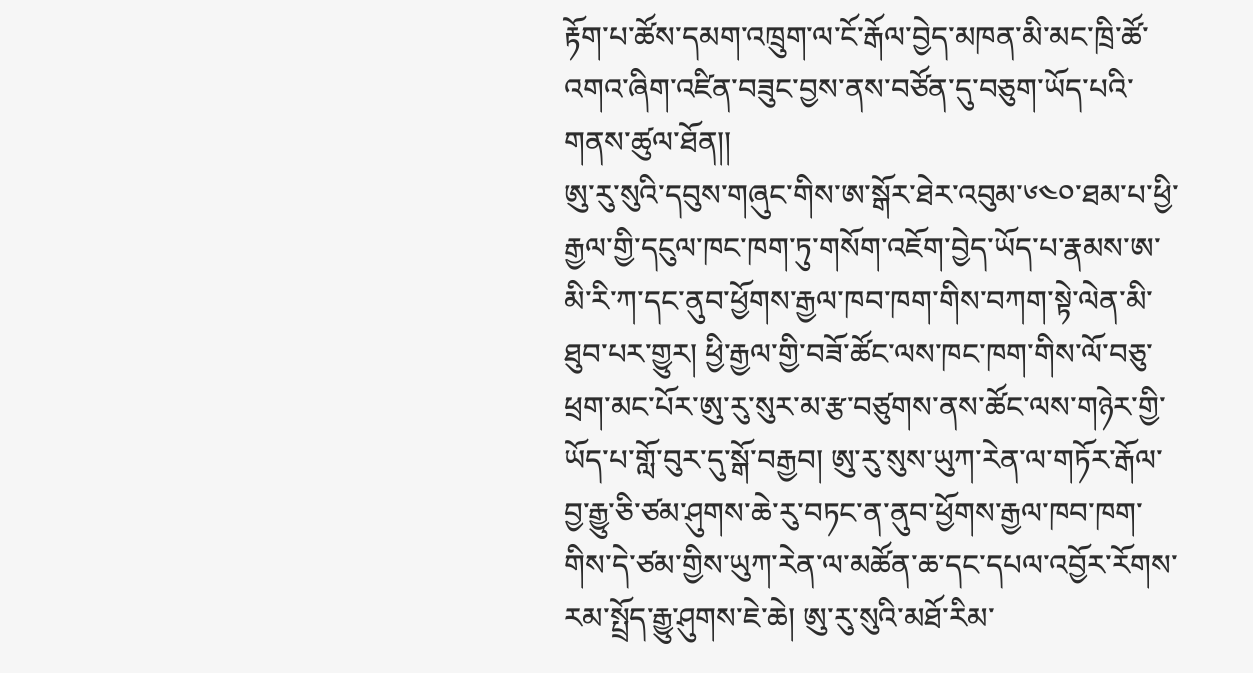རྟོག་པ་ཚོས་དམག་འཁྲུག་ལ་ངོ་རྒོལ་བྱེད་མཁན་མི་མང་ཁྲི་ཚོ་འགའ་ཞིག་འཛིན་བཟུང་བྱས་ནས་བཙོན་དུ་བཅུག་ཡོད་པའི་གནས་ཚུལ་ཐོན།།
ཨུ་རུ་སུའི་དབུས་གཞུང་གིས་ཨ་སྒོར་ཐེར་འབུམ་༦༤༠་ཐམ་པ་ཕྱི་རྒྱལ་གྱི་དངུལ་ཁང་ཁག་ཏུ་གསོག་འཇོག་བྱེད་ཡོད་པ་རྣམས་ཨ་མི་རི་ཀ་དང་ནུབ་ཕྱོགས་རྒྱལ་ཁབ་ཁག་གིས་བཀག་སྟེ་ལེན་མི་ཐུབ་པར་གྱུར། ཕྱི་རྒྱལ་གྱི་བཟོ་ཚོང་ལས་ཁང་ཁག་གིས་ལོ་བཅུ་ཕྲག་མང་པོར་ཨུ་རུ་སུར་མ་རྩ་བཙུགས་ནས་ཚོང་ལས་གཉེར་གྱི་ཡོད་པ་གློ་བུར་དུ་སྒོ་བརྒྱབ། ཨུ་རུ་སུས་ཡུཀ་རེན་ལ་གཏོར་རྒོལ་བྱ་རྒྱུ་ཅི་ཙམ་ཤུགས་ཆེ་རུ་བཏང་ན་ནུབ་ཕྱོགས་རྒྱལ་ཁབ་ཁག་གིས་དེ་ཙམ་གྱིས་ཡུཀ་རེན་ལ་མཚོན་ཆ་དང་དཔལ་འབྱོར་རོགས་རམ་སྤྲོད་རྒྱུ་ཤུགས་ཇེ་ཆེ། ཨུ་རུ་སུའི་མཐོ་རིམ་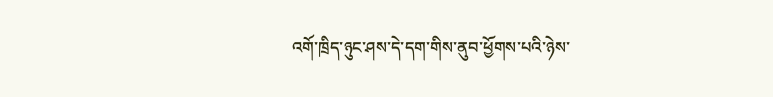འགོ་ཁྲིད་ཉུང་ཤས་དེ་དག་གིས་ནུབ་ཕྱོགས་པའི་ཉེས་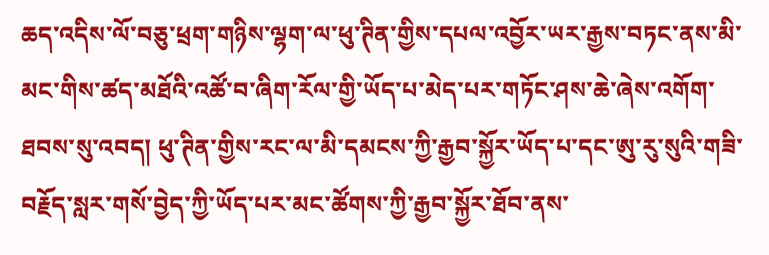ཆད་འདིས་ལོ་བཅུ་ཕྲག་གཉིས་ལྷག་ལ་ཕུ་ཊིན་གྱིས་དཔལ་འབྱོར་ཡར་རྒྱས་བཏང་ནས་མི་མང་གིས་ཚད་མཐོའི་འཚོ་བ་ཞིག་རོལ་གྱི་ཡོད་པ་མེད་པར་གཏོང་ཤས་ཆེ་ཞེས་འགོག་ཐབས་སུ་འབད། ཕུ་ཊིན་གྱིས་རང་ལ་མི་དམངས་ཀྱི་རྒྱབ་སྐྱོར་ཡོད་པ་དང་ཨུ་རུ་སུའི་གཟི་བརྗོད་སླར་གསོ་བྱེད་ཀྱི་ཡོད་པར་མང་ཚོགས་ཀྱི་རྒྱབ་སྐྱོར་ཐོབ་ནས་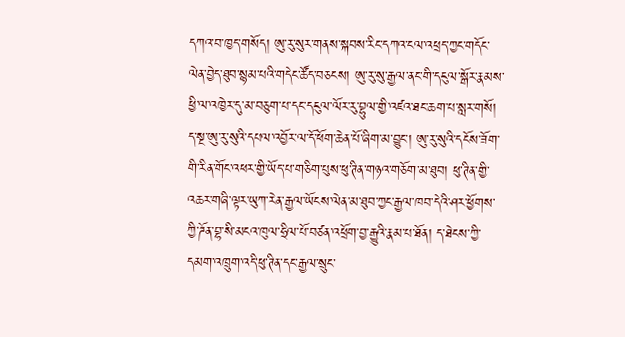དཀའ་བ་ཁྱད་གསོད། ཨུ་རུ་སུར་གནས་སྐབས་རིང་དཀའ་ངལ་འཕྲད་ཀྱང་གདོང་ལེན་བྱེད་ཐུབ་སྙམ་པའི་གདེང་ཚོད་བཅངས། ཨུ་རུ་སུ་རྒྱལ་ནང་གི་དངུལ་སྒོར་རྣམས་ཕྱི་ལ་འཁྱེར་དུ་མ་བཅུག་པ་དང་དངུལ་ལོར་རུ་བྷུལ་གྱི་འཛའ་ཐང་ཆག་པ་སླར་གསོ། ད་སྔ་ཨུ་རུ་སུའི་དཔལ་འབྱོར་ལ་དོ་ཕོག་ཆེན་པོ་ཞིག་མ་བྱུང་། ཨུ་རུ་སུའི་དངོས་ཟོག་གི་རིན་གོང་འཕར་གྱི་ཡོད་པ་གཅིག་པུས་ཕུ་ཊིན་གཉའ་གཅོག་མ་ཐུབ། ཕུ་ཊིན་གྱི་འཆར་གཞི་ལྟར་ཡུཀ་རེན་རྒྱལ་ཡོངས་ལེན་མ་ཐུབ་ཀྱང་རྒྱལ་ཁབ་དེའི་ཤར་ཕྱོགས་ཀྱི་ཌོན་བྷ་སི་མངའ་ཁུལ་ཧྲིལ་པོ་བཙན་འཕྲོག་བྱ་རྒྱུའི་རྣམ་པ་ཐོན། ད་ཐེངས་ཀྱི་དམག་འཁྲུག་འདི་ཕུ་ཊིན་དང་རྒྱལ་སྲུང་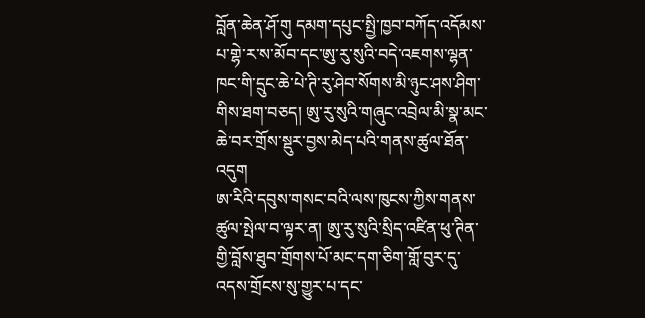བློན་ཆེན་ཤོ་གུ དམག་དཔུང་སྤྱི་ཁྱབ་བཀོད་འདོམས་པ་གྷེ་ར་ས་མོབ་དང་ཨུ་རུ་སུའི་བདེ་འཇགས་ལྷན་ཁང་གི་དྲུང་ཆེ་པེ་ཊི་རུ་ཤེབ་སོགས་མི་ཉུང་ཤས་ཤིག་གིས་ཐག་བཅད། ཨུ་རུ་སུའི་གཞུང་འབྲེལ་མི་སྣ་མང་ཆེ་བར་གྲོས་སྡུར་བྱས་མེད་པའི་གནས་ཚུལ་ཐོན་འདུག
ཨ་རིའི་དབུས་གསང་བའི་ལས་ཁུངས་ཀྱིས་གནས་ཚུལ་སྤེལ་བ་ལྟར་ན། ཨུ་རུ་སུའི་སྲིད་འཛིན་ཕུ་ཊིན་གྱི་བློས་ཐུབ་གྲོགས་པོ་མང་དག་ཅིག་གློ་བུར་དུ་འདས་གྲོངས་སུ་གྱུར་པ་དང་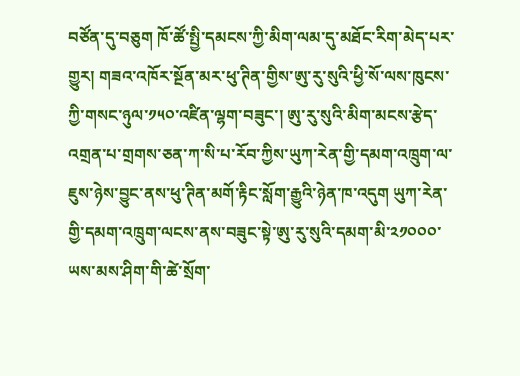བཙོན་དུ་བཅུག ཁོ་ཚོ་སྤྱི་དམངས་ཀྱི་མིག་ལམ་དུ་མཐོང་རིག་མེད་པར་གྱུར། གཟའ་འཁོར་སྔོན་མར་ཕུ་ཊིན་གྱིས་ཨུ་རུ་སུའི་ཕྱི་སོ་ལས་ཁུངས་ཀྱི་གསང་ཉུལ་༡༥༠་འཛིན་ལྷག་བཟུང་། ཨུ་རུ་སུའི་མིག་མངས་རྩེད་འགྲན་པ་གྲགས་ཅན་ཀ་སི་པ་རོབ་ཀྱིས་ཡུཀ་རེན་གྱི་དམག་འཁྲུག་ལ་ཇུས་ཉེས་བྱུང་ནས་ཕུ་ཊིན་མགོ་རྟིང་སློག་རྒྱུའི་ཉེན་ཁ་འདུག ཡུཀ་རེན་གྱི་དམག་འཁྲུག་ལངས་ནས་བཟུང་སྟེ་ཨུ་རུ་སུའི་དམག་མི་༢༡༠༠༠་ཡས་མས་ཤིག་གི་ཚེ་སྲོག་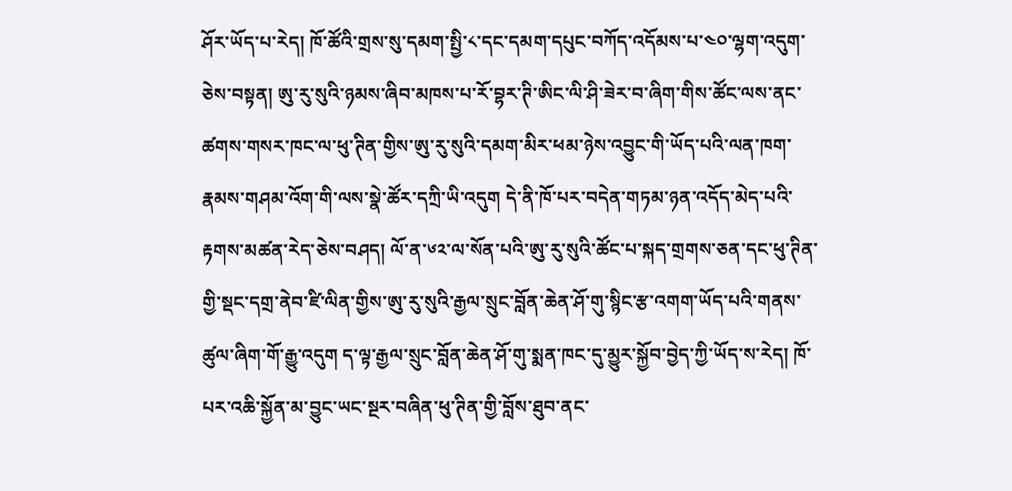ཤོར་ཡོད་པ་རེད། ཁོ་ཚོའི་གྲས་སུ་དམག་སྤྱི་༨་དང་དམག་དཔུང་བཀོད་འདོམས་པ་༤༠་ལྷག་འདུག་ཅེས་བསྟན། ཨུ་རུ་སུའི་ཉམས་ཞིབ་མཁས་པ་རོ་བྷར་ཊི་ཨིང་ལི་ཤི་ཟེར་བ་ཞིག་གིས་ཚོང་ལས་ནང་ཚགས་གསར་ཁང་ལ་ཕུ་ཊིན་གྱིས་ཨུ་རུ་སུའི་དམག་མིར་ཕམ་ཉེས་འབྱུང་གི་ཡོད་པའི་ལན་ཁག་རྣམས་གཤམ་འོག་གི་ལས་སྣེ་ཚོར་དཀྲི་ཡི་འདུག དེ་ནི་ཁོ་པར་བདེན་གཏམ་ཉན་འདོད་མེད་པའི་རྟགས་མཚན་རེད་ཅེས་བཤད། ལོ་ན་༦༢་ལ་སོན་པའི་ཨུ་རུ་སུའི་ཚོང་པ་སྐད་གྲགས་ཅན་དང་ཕུ་ཊིན་གྱི་སྡང་དགྲ་ནེབ་ཛི་ལིན་གྱིས་ཨུ་རུ་སུའི་རྒྱལ་སྲུང་བློན་ཆེན་ཤོ་གུ་སྙིང་རྩ་འགག་ཡོད་པའི་གནས་ཚུལ་ཞིག་གོ་རྒྱུ་འདུག ད་ལྟ་རྒྱལ་སྲུང་བློན་ཆེན་ཤོ་གུ་སྨན་ཁང་དུ་མྱུར་སྐྱོབ་བྱེད་ཀྱི་ཡོད་ས་རེད། ཁོ་པར་འཆི་སྐྱོན་མ་བྱུང་ཡང་སྔར་བཞིན་ཕུ་ཊིན་གྱི་བློས་ཐུབ་ནང་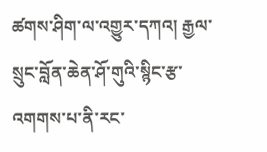ཚགས་ཤིག་ལ་འགྱུར་དཀའ། རྒྱལ་སྲུང་བློན་ཆེན་ཤོ་གུའི་སྙིང་རྩ་འགགས་པ་ནི་རང་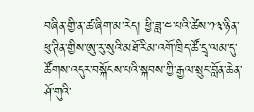བཞིན་གྱི་ན་ཚ་ཞིག་མ་རེད། ཕྱི་ཟླ་༤་པའི་ཚེས་༡༣་ཉིན་ཕུ་ཊིན་གྱིས་ཨུ་རུ་སུའི་མཐོ་རིམ་འགོ་ཁྲིད་ཚོ་དྲྭ་ལམ་དུ་ཚོགས་འདུར་བསྐོངས་པའི་སྐབས་ཀྱི་རྒྱལ་སྲུང་བློན་ཆེན་ཤོ་གུའི་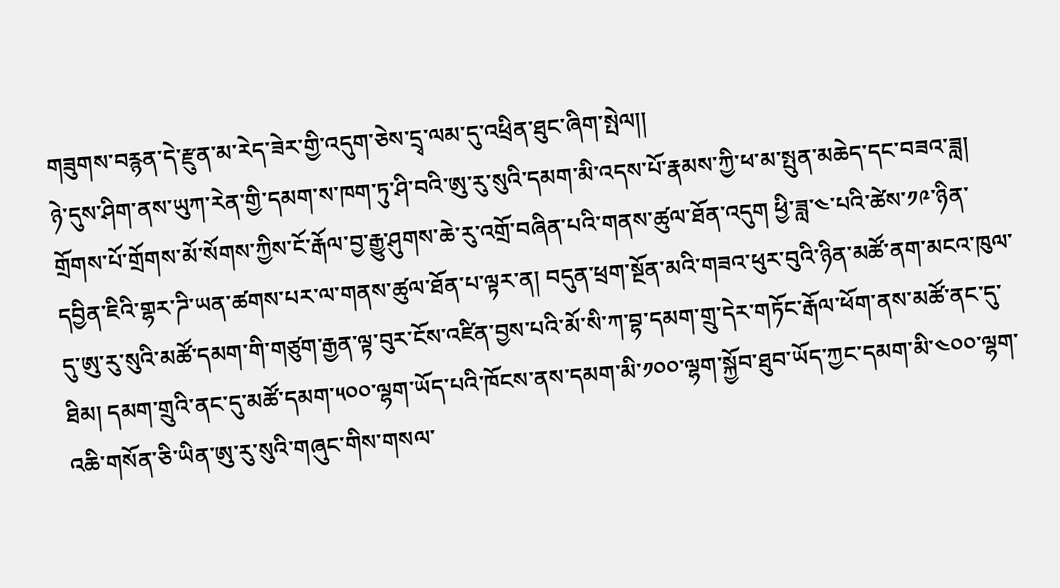གཟུགས་བརྙན་དེ་རྫུན་མ་རེད་ཟེར་གྱི་འདུག་ཅེས་དྲྭ་ལམ་དུ་འཕྲིན་ཐུང་ཞིག་སྤེལ།།
ཉེ་དུས་ཤིག་ནས་ཡུཀ་རེན་གྱི་དམག་ས་ཁག་ཏུ་ཤི་བའི་ཨུ་རུ་སུའི་དམག་མི་འདས་པོ་རྣམས་ཀྱི་ཕ་མ་སྤུན་མཆེད་དང་བཟའ་ཟླ། གྲོགས་པོ་གྲོགས་མོ་སོགས་ཀྱིས་ངོ་རྒོལ་བྱ་རྒྱུ་ཤུགས་ཆེ་རུ་འགྲོ་བཞིན་པའི་གནས་ཚུལ་ཐོན་འདུག ཕྱི་ཟླ་༤་པའི་ཚེས་༡༩་ཉིན་དབྱིན་ཇིའི་གྷར་ཌི་ཡན་ཚགས་པར་ལ་གནས་ཚུལ་ཐོན་པ་ལྟར་ན། བདུན་ཕྲག་སྔོན་མའི་གཟའ་ཕུར་བུའི་ཉིན་མཚོ་ནག་མངའ་ཁུལ་དུ་ཨུ་རུ་སུའི་མཚོ་དམག་གི་གཙུག་རྒྱན་ལྟ་བུར་ངོས་འཛིན་བྱས་པའི་མོ་སི་ཀ་བྷ་དམག་གྲུ་དེར་གཏོང་རྒོལ་ཕོག་ནས་མཚོ་ནང་དུ་ཐིམ། དམག་གྲུའི་ནང་དུ་མཚོ་དམག་༥༠༠་ལྷག་ཡོད་པའི་ཁོངས་ནས་དམག་མི་༡༠༠་ལྷག་སྐྱོབ་ཐུབ་ཡོད་ཀྱང་དམག་མི་༤༠༠་ལྷག་འཆི་གསོན་ཅི་ཡིན་ཨུ་རུ་སུའི་གཞུང་གིས་གསལ་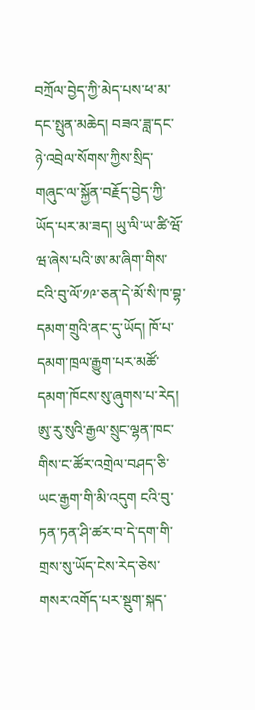བཀྲོལ་བྱེད་ཀྱི་མེད་པས་ཕ་མ་དང་སྤུན་མཆེད། བཟའ་ཟླ་དང་ཉེ་འབྲེལ་སོགས་ཀྱིས་སྲིད་གཞུང་ལ་སྐྱོན་བརྗོད་བྱེད་ཀྱི་ཡོད་པར་མ་ཟད། ཡུ་ལི་ཡ་ཚི་ཝོ་ཝ་ཞེས་པའི་ཨ་མ་ཞིག་གིས་ངའི་བུ་ལོ་༡༩་ཅན་དེ་མོ་སི་ཁ་བྷ་དམག་གྲུའི་ནང་དུ་ཡོད། ཁོ་པ་དམག་ཁྲལ་རྒྱུག་པར་མཚོ་དམག་ཁོངས་སུ་ཞུགས་པ་རེད། ཨུ་རུ་སུའི་རྒྱལ་སྲུང་ལྷན་ཁང་གིས་ང་ཚོར་འགྲེལ་བཤད་ཅི་ཡང་རྒྱག་གི་མི་འདུག ངའི་བུ་ཏན་ཏན་ཤི་ཚར་བ་དེ་དག་གི་གྲས་སུ་ཡོད་ངེས་རེད་ཅེས་གསར་འགོད་པར་སྡུག་སྐད་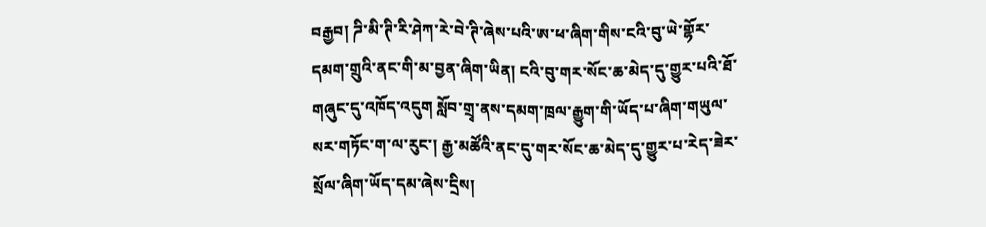བརྒྱབ། ཌི་མི་ཊི་རི་ཤེཀ་རེ་བེ་ཊི་ཞེས་པའི་ཨ་ཕ་ཞིག་གིས་ངའི་བུ་ཡེ་གྷོར་དམག་གྲུའི་ནང་གི་མ་བྱན་ཞིག་ཡིན། ངའི་བུ་གར་སོང་ཆ་མེད་དུ་གྱུར་པའི་ཐོ་གཞུང་དུ་འཁོད་འདུག སློབ་གྲྭ་ནས་དམག་ཁྲལ་རྒྱུག་གི་ཡོད་པ་ཞིག་གཡུལ་སར་གཏོང་ག་ལ་རུང་། རྒྱ་མཚོའི་ནང་དུ་གར་སོང་ཆ་མེད་དུ་གྱུར་པ་རེད་ཟེར་སྲོལ་ཞིག་ཡོད་དམ་ཞེས་དྲིས།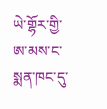ཡེ་གྷོར་གྱི་ཨ་མས་ང་སྨན་ཁང་དུ་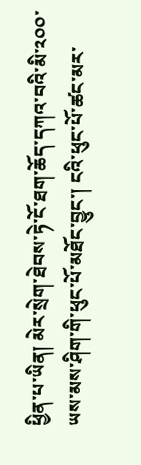ཕྱིན་པ་ཡིན། མེར་སྲེག་ཐེབས་ཏེ་ངོ་ཐག་ཆོད་དཀའ་བའི་མི་༢༠༠་ཡས་མས་ཤིག་གི་ཕུང་པོ་མཐོང་བྱུང་། ངའི་ཕུང་པོ་ཚང་མར་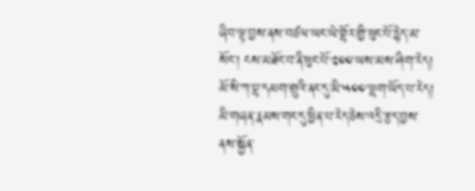ཞིབ་ལྟ་བྱས་ནས་བཙལ་ཡང་ཡེ་གྷོར་གྱི་ཕུང་པོ་རྙེད་མ་སོང་། ངས་མཐོང་བ་ནི་ཕུང་པོ་༢༠༠་ཡས་མས་ཤིག་རེད། མོ་སི་ཀ་བྷ་དམག་གྲུའི་ནང་དུ་མི་༥༠༠་ལྷག་ཡོད་པ་རེད། མི་གཞན་རྣམས་གང་དུ་ཕྱིན་པ་རེད་ཅེས་འདྲི་རྩད་བྱས་ནས་སྐྱོན་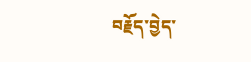བརྗོད་བྱེད་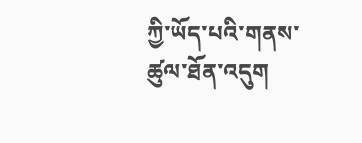ཀྱི་ཡོད་པའི་གནས་ཚུལ་ཐོན་འདུག